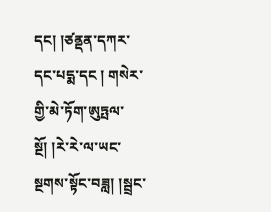དང། །ཙནྡན་དཀར་དང་པདྨ་དང ། གསེར་གྱི་མེ་ཏོག་ཨུཏྤལ་སྔོ། །རེ་རེ་ལ་ཡང་སྔགས་སྟོང་བཟླ། །སྦྲང་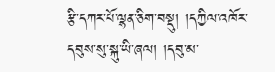རྩི་དཀར་པོ་ལྷན་ཅིག་བསྡུ། །དཀྱིལ་འཁོར་དབུས་སུ་སྐུ་ཡི་ཞལ། །དབུ་མ་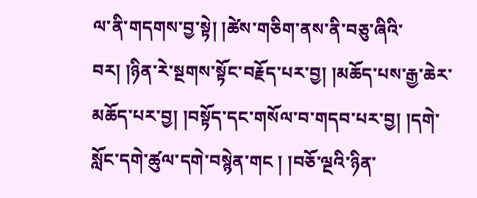ལ་ནི་གདགས་བྱ་སྟེ། །ཚེས་གཅིག་ནས་ནི་བཅུ་ཞིའི་བར། །ཉིན་རེ་སྔགས་སྟོང་བརྗོད་པར་བྱ། །མཆོད་པས་རྒྱ་ཆེར་མཆོད་པར་བྱ། །བསྟོད་དང་གསོལ་བ་གདབ་པར་བྱ། །དགེ་སློང་དགེ་ཚུལ་དགེ་བསྙེན་གང ། །བཅོ་ལྔའི་ཉིན་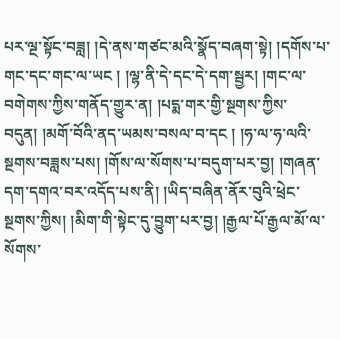པར་ལྔ་སྟོང་བཟླ། །དེ་ནས་གཙང་མའི་སྣོད་བཞག་སྟེ། །དགོས་པ་གང་དང་གང་ལ་ཡང ། །ལྷ་ནི་དེ་དང་དེ་དག་སྦྱར། །གང་ལ་བགེགས་ཀྱིས་གནོད་གྱུར་ན། །པདྨ་གར་གྱི་སྔགས་ཀྱིས་བདུན། །མགོ་བོའི་ནད་ཡམས་བསལ་བ་དང ། །ཧ་ལ་ཧ་ལའི་སྔགས་བཟླས་པས། །གོས་ལ་སོགས་པ་བདུག་པར་བྱ། །གཞན་དག་དགའ་བར་འདོད་པས་ནི། །ཡིད་བཞིན་ནོར་བུའི་ཕྲེང་སྔགས་ཀྱིས། །མིག་གི་སྟེང་དུ་བྱུག་པར་བྱ། །རྒྱལ་པོ་རྒྱལ་མོ་ལ་སོགས་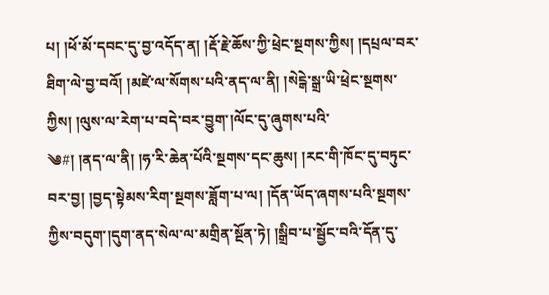པ། །ཕོ་མོ་དབང་དུ་བྱ་འདོད་ན། །རྡོ་རྗེ་ཆོས་ཀྱི་ཕྲེང་སྔགས་ཀྱིས། །དཔྲལ་བར་ཐིག་ལེ་བྱ་བའོ། །མཛེ་ལ་སོགས་པའི་ནད་ལ་ནི། །སེངྒེ་སྒྲ་ཡི་ཕྲེང་སྔགས་ཀྱིས། །ལུས་ལ་རེག་པ་བདེ་བར་བྱུག་།ལོང་དུ་ཞུགས་པའི་
༄#། །ནད་ལ་ནི། །ཧ་རི་ཆེན་པོའི་སྔགས་དང་ཆུས། །རང་གི་ཁོང་དུ་བཏུང་བར་བྱ། །བྱད་སྟེམས་རིག་སྔགས་ཟློག་པ་ལ། །དོན་ཡོད་ཞགས་པའི་སྔགས་ཀྱིས་བདུག་།དུག་ནད་སེལ་ལ་མགྲིན་སྔོན་ཏེ། །སྒྲིབ་པ་སྦྱོང་བའི་དོན་དུ་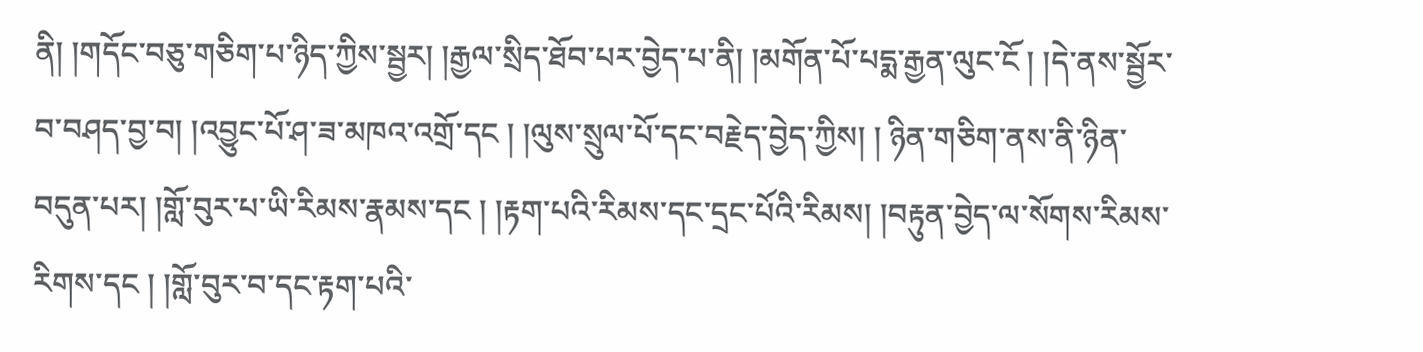ནི། །གདོང་བཅུ་གཅིག་པ་ཉིད་ཀྱིས་སྦྱར། །རྒྱལ་སྲིད་ཐོབ་པར་བྱེད་པ་ནི། །མགོན་པོ་པདྨ་རྒྱན་ལུང་ངོ ། །དེ་ནས་སྦྱོར་བ་བཤད་བྱ་བ། །འབྱུང་པོ་ཤ་ཟ་མཁའ་འགྲོ་དང ། །ལུས་སྲུལ་པོ་དང་བརྗེད་བྱེད་ཀྱིས། ། ཉིན་གཅིག་ནས་ནི་ཉིན་བདུན་པར། །གློ་བུར་པ་ཡི་རིམས་རྣམས་དང ། །རྟག་པའི་རིམས་དང་དྲང་པོའི་རིམས། །བརྟུན་བྱེད་ལ་སོགས་རིམས་རིགས་དང ། །གློ་བུར་བ་དང་རྟག་པའི་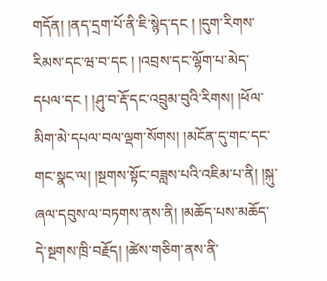གདོན། །ནད་དྲག་པོ་ནི་ཇི་སྙེད་དང ། །དུག་རིགས་རིམས་དང་ཝ་བ་དང ། །འབྲས་དང་ལྷོག་པ་མེད་དཔལ་དང ། །ཤུ་བ་རྡོ་དང་འབྲུམ་བུའི་རིགས། །ཕོལ་མིག་མེ་དཔལ་བལ་ལྡག་སོགས། །མངོན་དུ་གང་དང་གང་སྣང་ལ། །སྔགས་སྟོང་བཟླས་པའི་འཇིམ་པ་ནི། །སྐུ་ཞལ་དབུས་ལ་བཏགས་ནས་ནི། །མཆོད་པས་མཆོད་དེ་སྔགས་ཁྲི་བརྗོད། །ཚེས་གཅིག་ནས་ནི་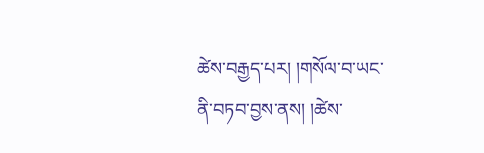ཚེས་བརྒྱད་པར། །གསོལ་བ་ཡང་ནི་བཏབ་བྱས་ནས། །ཚེས་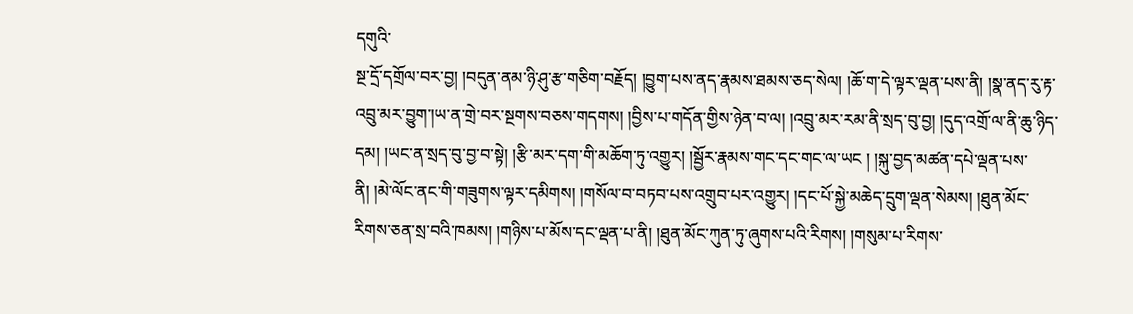དགུའི་
སྔ་དྲོ་དགྲོལ་བར་བྱ། །བདུན་ནམ་ཉི་ཤུ་རྩ་གཅིག་བརྗོད། །བྱུག་པས་ནད་རྣམས་ཐམས་ཅད་སེལ། །ཆོ་ག་དེ་ལྟར་ལྡན་པས་ནི། །སྣ་ནད་རུ་རྟ་འབྲུ་མར་བྱུག་།ཡ་ན་གྲེ་བར་སྔགས་བཅས་གདགས། །བྱིས་པ་གདོན་གྱིས་ཉེན་བ་ལ། །འབྲུ་མར་རམ་ནི་སྲད་བུ་བྱ། །དུད་འགྲོ་ལ་ནི་ཆུ་ཉིད་དམ། །ཡང་ན་སྲད་བུ་བྱ་བ་སྟེ། །རྩི་མར་དག་གི་མཆོག་ཏུ་འགྱུར། །སྦྱོར་རྣམས་གང་དང་གང་ལ་ཡང ། །སྐུ་བྱད་མཚན་དཔེ་ལྡན་པས་ནི། །མེ་ལོང་ནང་གི་གཟུགས་ལྟར་དམིགས། །གསོལ་བ་བཏབ་པས་འགྲུབ་པར་འགྱུར། །དང་པོ་སྐྱེ་མཆེད་དྲུག་ལྡན་སེམས། །ཐུན་མོང་རིགས་ཅན་སྲ་བའི་ཁམས། །གཉིས་པ་མོས་དང་ལྡན་པ་ནི། །ཐུན་མོང་ཀུན་ཏུ་ཞུགས་པའི་རིགས། །གསུམ་པ་རིགས་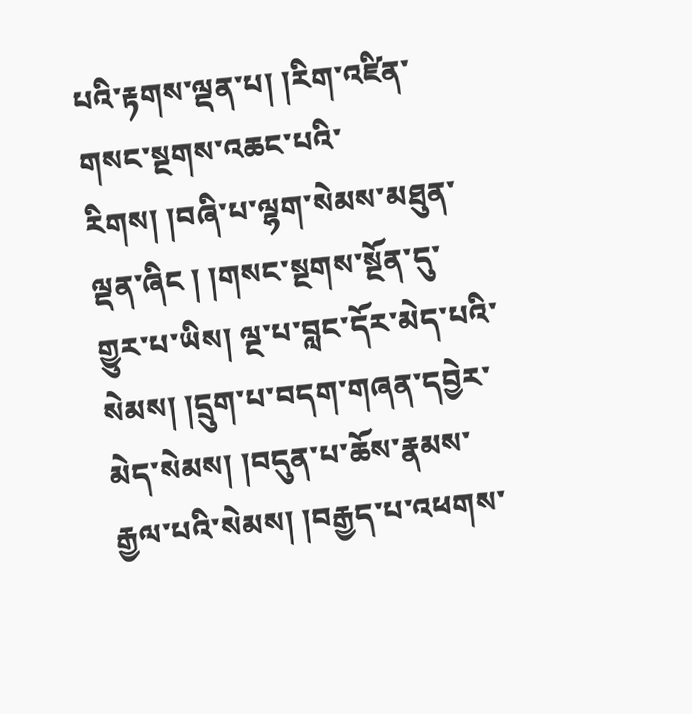པའི་རྟགས་ལྡན་པ། །རིག་འཛིན་གསང་སྔགས་འཆང་པའི་རིགས། །བཞི་པ་ལྷག་སེམས་མཐུན་ལྡན་ཞིང ། །གསང་སྔགས་སྔོན་དུ་གྱུར་པ་ཡིས། ལྔ་པ་བླང་དོར་མེད་པའི་སེམས། །དྲུག་པ་བདག་གཞན་དབྱེར་མེད་སེམས། །བདུན་པ་ཆོས་རྣམས་རྒྱལ་པའི་སེམས། །བརྒྱད་པ་འཕགས་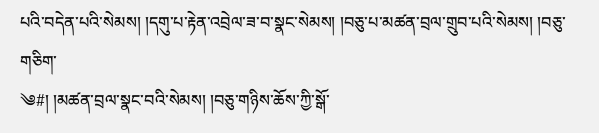པའི་བདེན་པའི་སེམས། །དགུ་པ་རྟེན་འབྲེལ་ཟ་བ་སྣང་སེམས། །བཅུ་པ་མཚན་བྲལ་གྲུབ་པའི་སེམས། །བཅུ་གཅིག་
༄#། །མཚན་བྲལ་སྣང་བའི་སེམས། །བཅུ་གཉིས་ཆོས་ཀྱི་སྒོ་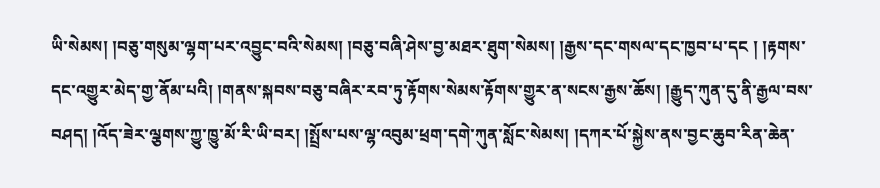ཡི་སེམས། །བཅུ་གསུམ་ལྷག་པར་འབྱུང་བའི་སེམས། །བཅུ་བཞི་ཤེས་བྱ་མཐར་ཐུག་སེམས། །རྒྱས་དང་གསལ་དང་ཁྱབ་པ་དང ། །རྟགས་དང་འགྱུར་མེད་གྱ་ནོམ་པའི། །གནས་སྐབས་བཅུ་བཞིར་རབ་ཏུ་རྟོགས་སེམས་རྟོགས་གྱུར་ན་སངས་རྒྱས་ཆོས། །རྒྱུད་ཀུན་དུ་ནི་རྒྱལ་བས་བཤད། །འོད་ཟེར་ལྕགས་ཀྱུ་ཁྱུ་མོ་རི་ཡི་བར། །སྤྲོས་པས་ལྷ་འབུམ་ཕྲག་དགེ་ཀུན་སློང་སེམས། །དཀར་པོ་སྐྱེས་ནས་བྱང་ཆུབ་རིན་ཆེན་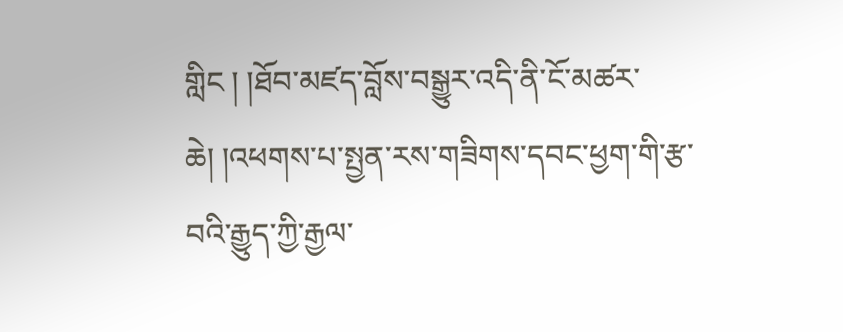གླིང ། །ཐོབ་མཛད་བློས་བསྒྱུར་འདི་ནི་ངོ་མཚར་ཆེ། །འཕགས་པ་སྤྱན་རས་གཟིགས་དབང་ཕྱག་གི་རྩ་བའི་རྒྱུད་ཀྱི་རྒྱལ་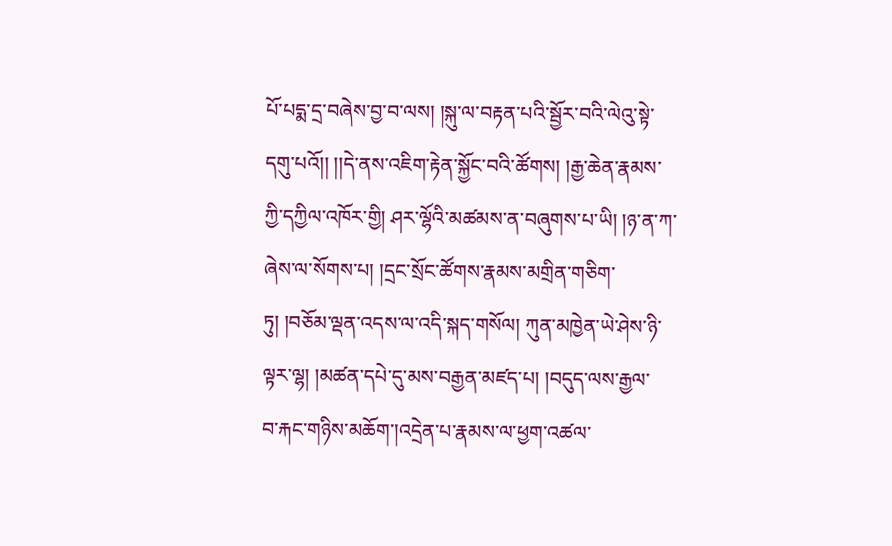པོ་པདྨ་དྲ་བཞེས་བྱ་བ་ལས། །སྐུ་ལ་བརྟན་པའི་སྦྱོར་བའི་ལེའུ་སྟེ་དགུ་པའོ།། །།དེ་ནས་འཇིག་རྟེན་སྐྱོང་བའི་ཚོགས། །རྒྱ་ཆེན་རྣམས་ཀྱི་དཀྱིལ་འཁོར་གྱི། ཤར་ལྷོའི་མཚམས་ན་བཞུགས་པ་ཡི། །ཉ་ན་ཀ་ཞེས་ལ་སོགས་པ། །དྲང་སྲོང་ཚོགས་རྣམས་མགྲིན་གཅིག་ཏུ། །བཅོམ་ལྡན་འདས་ལ་འདི་སྐད་གསོལ། ཀུན་མཁྱེན་ཡེ་ཤེས་ཉི་ལྟར་ལྷ། །མཚན་དཔེ་དུ་མས་བརྒྱན་མཛད་པ། །བདུད་ལས་རྒྱལ་
བ་རྐང་གཉིས་མཆོག་།འདྲེན་པ་རྣམས་ལ་ཕྱག་འཚལ་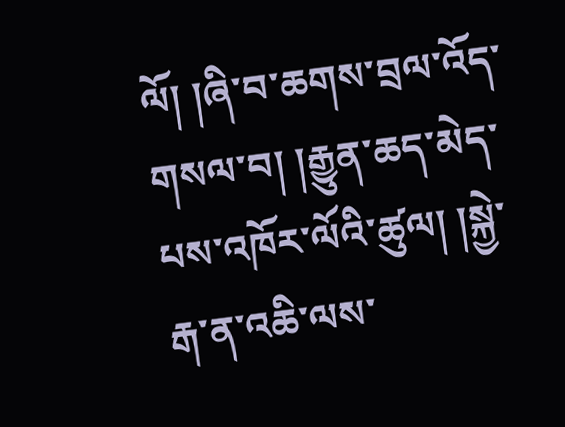ལོ། །ཞི་བ་ཆགས་བྲལ་འོད་གསལ་བ། །རྒྱུན་ཆད་མེད་པས་འཁོར་ལོའི་ཚུལ། །སྐྱེ་རྒ་ན་འཆི་ལས་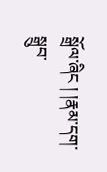སྒྲོལ་ཞིང ། །རྣམ་དག་སྒྲུབ་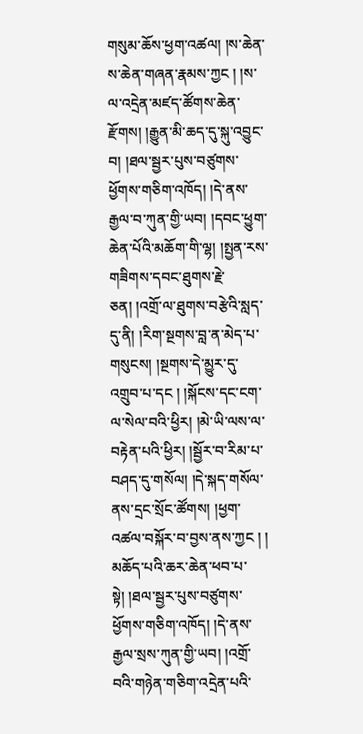གསུམ་ཆོས་ཕྱག་འཚལ། །ས་ཆེན་ས་ཆེན་གཞན་རྣམས་ཀྱང ། །ས་ལ་འདྲེན་མཛད་ཚོགས་ཆེན་རྫོགས། །རྒྱུན་མི་ཆད་དུ་སྐུ་འབྱུང་བ། །ཐལ་སྦྱར་པུས་བཙུགས་ཕྱོགས་གཅིག་འཁོད། །དེ་ནས་རྒྱལ་བ་ཀུན་གྱི་ཡབ། །དབང་ཕྱུག་ཆེན་པོའི་མཆོག་གི་ལྷ། །སྤྱན་རས་གཟིགས་དབང་ཐུགས་རྗེ་ཅན། །འགྲོ་ལ་ཐུགས་བརྩེའི་སླད་དུ་ནི། །རིག་སྔགས་བླ་ན་མེད་པ་གསུངས། །སྔགས་དེ་མྱུར་དུ་འགྲུབ་པ་དང ། །སྐོངས་དང་ངག་ལ་སེལ་བའི་ཕྱིར། །མེ་ཡི་ལས་ལ་བརྟེན་པའི་ཕྱིར། །སྦྱོར་བ་རིམ་པ་བཤད་དུ་གསོལ། །དེ་སྐད་གསོལ་ནས་དྲང་སྲོང་ཚོགས། །ཕྱག་འཚལ་བསྐོར་བ་བྱས་ནས་ཀྱང ། ། མཆོད་པའི་ཆར་ཆེན་ཕབ་པ་སྟེ། །ཐལ་སྦྱར་པུས་བཙུགས་ཕྱོགས་གཅིག་འཁོད། །དེ་ནས་རྒྱལ་སྲས་ཀུན་གྱི་ཡབ། །འགྲོ་བའི་གཉེན་གཅིག་འདྲེན་པའི་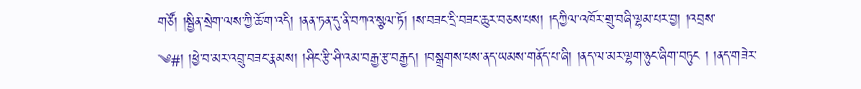གཙོ། །སྦྱིན་སྲེག་ལས་ཀྱི་ཆོ་ག་འདི། །ནན་ཏན་དུ་ནི་བཀའ་སྩལ་ཏོ། །ས་བཟང་དྲི་བཟང་ཆུར་བཅས་པས། །དཀྱིལ་འཁོར་གྲུ་བཞི་ལྷམ་པར་བྱ། །འབྲས་
༄#། །ཕྱེ་བ་མར་འབྲུ་བཟང་རྣམས། །ཤིང་རྩི་ཤི་འམ་བརྒྱ་རྩ་བརྒྱད། །བསྒྲགས་པས་ནད་ཡམས་གནོད་པ་ཞི། །ནད་ལ་མར་ལྷག་ཉུང་ཞིག་བཏུང ། །ནད་གཟེར་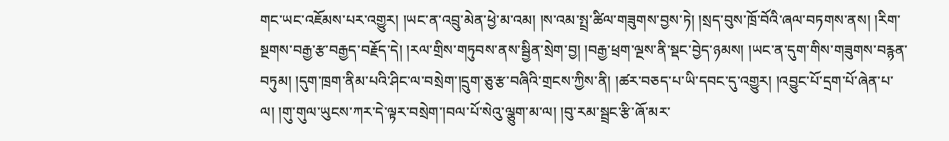གང་ཡང་འཇོམས་པར་འགྱུར། །ཡང་ན་འབྲུ་མེན་ཕྱེ་མ་འམ། །ས་འམ་སྤྲ་ཚིལ་གཟུགས་བྱས་ཏེ། །སྲད་བུས་ཁྲོ་བོའི་ཞལ་བཏགས་ནས། །རིག་སྔགས་བརྒྱ་རྩ་བརྒྱད་བརྗོད་དེ། །རལ་གྲིས་གཏུབས་ནས་སྦྱིན་སྲེག་བྱ། །བརྒྱ་ཕྲག་ལྔས་ནི་སྡང་བྱེད་ཉམས། །ཡང་ན་དུག་གིས་གཟུགས་བརྙན་བཏུམ། །དུག་ཁྲག་ནིམ་པའི་ཤིང་ལ་བསྲེག་།དྲུག་ཅུ་རྩ་བཞིའི་གྲངས་ཀྱིས་ནི། །ཚར་བཅད་པ་ཡི་དབང་དུ་འགྱུར། །འབྱུང་པོ་དྲག་པོ་ཞེན་པ་ལ། །གུ་གུལ་ཡུངས་ཀར་དེ་ལྟར་བསྲེག་།བལ་པོ་སེའུ་ལྕུག་མ་ལ། །བུ་རམ་སྦྲང་རྩི་ཞོ་མར་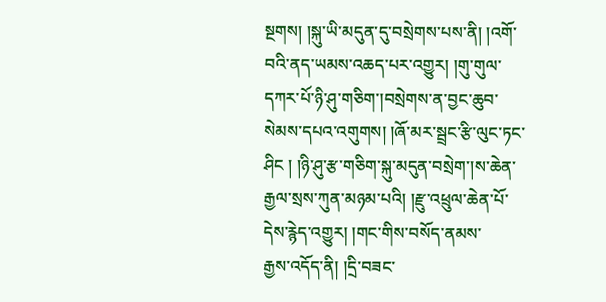སྔགས། །སྐུ་ཡི་མདུན་དུ་བསྲེགས་པས་ནི། །འགོ་བའི་ནད་ཡམས་འཆད་པར་འགྱུར། །གུ་གུལ་དཀར་པོ་ཉི་ཤུ་གཅིག་།བསྲེགས་ན་བྱང་ཆུབ་སེམས་དཔའ་འགུགས། །ཞོ་མར་སྦྲང་རྩི་ལུང་ཏང་ཤིང ། །ཉི་ཤུ་རྩ་གཅིག་སྐུ་མདུན་བསྲེག་།ས་ཆེན་རྒྱལ་སྲས་ཀུན་མཉམ་པའི། །རྫུ་འཕྲུལ་ཆེན་པོ་དེས་རྙེད་འགྱུར། །གང་གིས་བསོད་ནམས་
རྒྱས་འདོད་ནི། །དྲི་བཟང་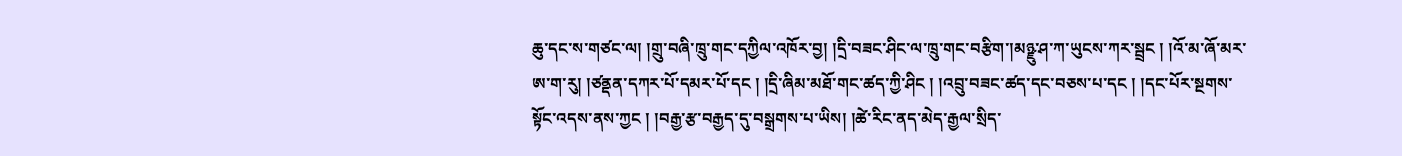ཆུ་དང་ས་གཙང་ལ། །གྲུ་བཞི་ཁྲུ་གང་དཀྱིལ་འཁོར་བྱ། །དྲི་བཟང་ཤིང་ལ་ཁྲུ་གང་བརྩིག་།མཉྫུ་ཤ་ཀ་ཡུངས་ཀར་སྦྲང ། །འོ་མ་ཞོ་མར་ཨ་ག་རུ། །ཙནྡན་དཀར་པོ་དམར་པོ་དང ། །དྲི་ཞིམ་མཐོ་གང་ཚད་ཀྱི་ཤིང ། །འབྲུ་བཟང་ཚད་དང་བཅས་པ་དང ། །དང་པོར་སྔགས་སྟོང་འདས་ནས་ཀྱང ། །བརྒྱ་རྩ་བརྒྱད་དུ་བསྒྲགས་པ་ཡིས། །ཚེ་རིང་ནད་མེད་རྒྱལ་སྲིད་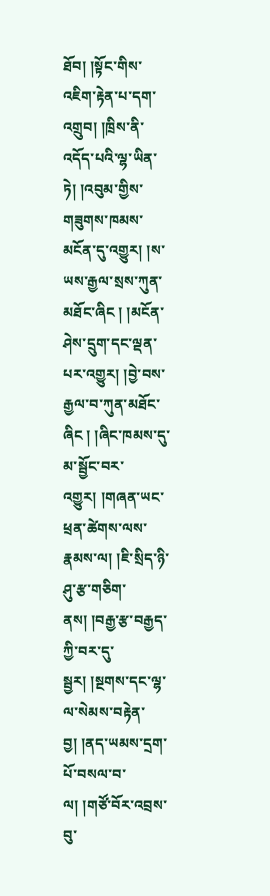ཐོབ། །སྟོང་གིས་འཇིག་རྟེན་པ་དག་འགྲུབ། །ཁྲིས་ནི་འདོད་པའི་ལྷ་ཡིན་ཏེ། །འབུམ་གྱིས་གཟུགས་ཁམས་མངོན་དུ་འགྱུར། །ས་ཡས་རྒྱལ་སྲས་ཀུན་མཐོང་ཞིང ། །མངོན་ཤེས་དྲུག་དང་ལྡན་པར་འགྱུར། །བྱེ་བས་རྒྱལ་བ་ཀུན་མཐོང་ཞིང ། །ཞིང་ཁམས་དུ་མ་སྦྱོང་བར་འགྱུར། །གཞན་ཡང་ཕྲན་ཚེགས་ལས་རྣམས་ལ། །ཇི་སྲིད་ཉི་ཤུ་རྩ་གཅིག་ནས། །བརྒྱ་རྩ་བརྒྱད་ཀྱི་བར་དུ་སྦྱར། །སྔགས་དང་ལྷ་ལ་སེམས་བརྟེན་བྱ། །ནད་ཡམས་དྲག་པོ་བསལ་བ་ལ། །གཙོ་བོར་འབྲས་བུ་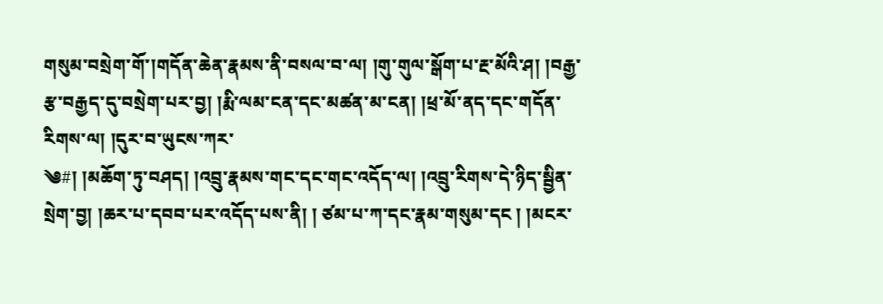གསུམ་བསྲེག་གོ་།གདོན་ཆེན་རྣམས་ནི་བསལ་བ་ལ། །གུ་གུལ་སྒོག་པ་རྔ་མོའི་ཤ། །བརྒྱ་རྩ་བརྒྱད་དུ་བསྲེག་པར་བྱ། །རྨི་ལམ་ངན་དང་མཚན་མ་ངན། །ཕྲ་མོ་ནད་དང་གདོན་རིགས་ལ། །དུར་བ་ཡུངས་ཀར་
༄#། །མཆོག་ཏུ་བཤད། །འབྲུ་རྣམས་གང་དང་གང་འདོད་ལ། །འབྲུ་རིགས་དེ་ཉིད་སྦྱིན་སྲེག་བྱ། །ཆར་པ་དབབ་པར་འདོད་པས་ནི། ། ཙམ་པ་ཀ་དང་རྣམ་གསུམ་དང ། །མངར་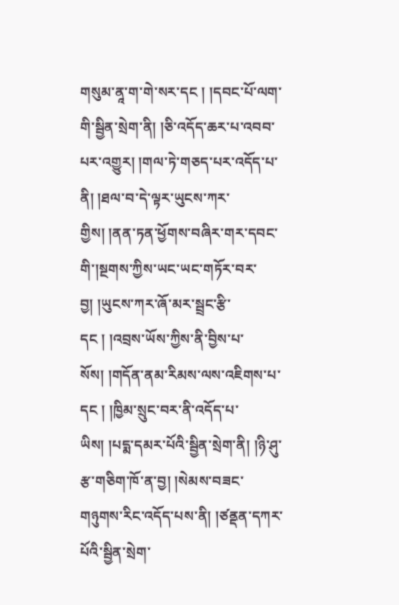གསུམ་ནཱ་ག་གེ་སར་དང ། །དབང་པོ་ལག་གི་སྦྱིན་སྲེག་ནི། །ཅི་འདོད་ཆར་པ་འབབ་པར་འགྱུར། །གལ་ཏེ་གཅད་པར་འདོད་པ་ནི། །ཐལ་བ་དེ་ལྟར་ཡུངས་ཀར་གྱིས། །ནན་ཏན་ཕྱོགས་བཞིར་གར་དབང་གི་།སྔགས་ཀྱིས་ཡང་ཡང་གཏོར་བར་བྱ། །ཡུངས་ཀར་ཞོ་མར་སྦྲང་རྩི་དང ། །འབྲས་ཡོས་ཀྱིས་ནི་བྱིས་པ་སོས། །གདོན་ནམ་རིམས་ལས་འཇིགས་པ་དང ། །ཁྱིམ་སྲུང་བར་ནི་འདོད་པ་ཡིས། །པདྨ་དམར་པོའི་སྦྱིན་སྲེག་ནི། །ཉི་ཤུ་རྩ་གཅིག་ཁོ་ན་བྱ། །སེམས་བཟང་གཉུགས་རིང་འདོད་པས་ནི། །ཙནྡན་དཀར་པོའི་སྦྱིན་སྲེག་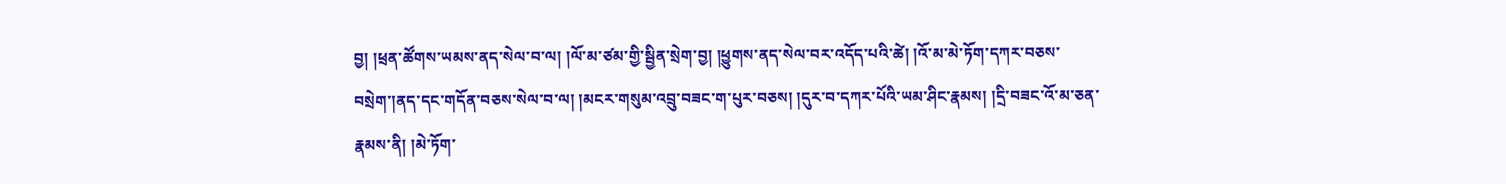བྱ། །ཕྲན་ཚོགས་ཡམས་ནད་སེལ་བ་ལ། །ལོ་མ་ཙམ་གྱི་སྦྱིན་སྲེག་བྱ། །ཕྱུགས་ནད་སེལ་བར་འདོད་པའི་ཚེ། །འོ་མ་མེ་ཏོག་དཀར་བཅས་བསྲེག་།ནད་དང་གདོན་བཅས་སེལ་བ་ལ། །མངར་གསུམ་འབྲུ་བཟང་ག་པུར་བཅས། །དུར་བ་དཀར་པོའི་ཡམ་ཤིང་རྣམས། །དྲི་བཟང་འོ་མ་ཅན་རྣམས་ནི། །མེ་ཏོག་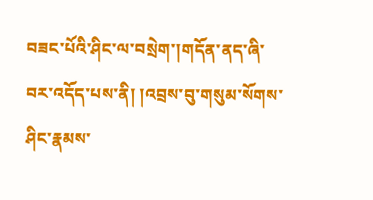བཟང་པོའི་ཤིང་ལ་བསྲེག་།གདོན་ནད་ཞི་བར་འདོད་པས་ནི། །འབྲས་བུ་གསུམ་སོགས་ཤིང་རྣམས་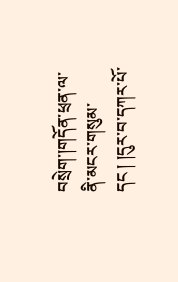བསྲེག་།གདོན་ཕྲན་ལ་ནི་མངར་གསུམ་དང ། །དུར་བ་དཀར་པོ་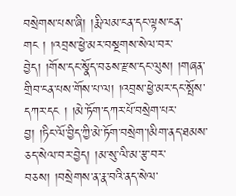བསྲེགས་པས་ཞི། །རྨི་ལམ་ངན་དང་ལྟས་ངན་གང ། །འབྲས་ཕྱེ་མར་བསྔགས་སེལ་བར་བྱེད། །གོས་དང་སྣོད་བཅས་རྫས་དང་ལུས། །གཞན་གྲིབ་ངན་པས་གོས་པ་ལ། །འབྲས་ཕྱེ་མར་དང་སྤོས་དཀར་དང ། །མེ་ཏོག་དཀར་པོ་བསྲེག་པར་བྱ། །ཏིང་ལོ་བྱིད་ཀྱི་མེ་ཏོག་བསྲེག་།མིག་ནད་ཐམས་ཅད་སེལ་བར་བྱེད། །མ་སུ་ལི་མ་རྩ་བར་བཅས། །བསྲེགས་ན་རྣ་བའི་ནད་སེལ་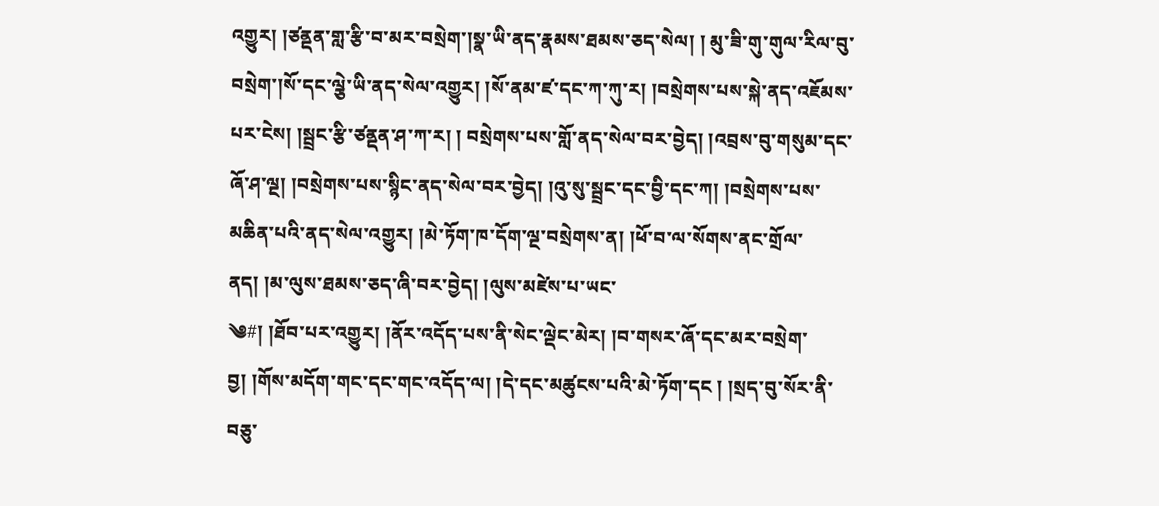འགྱུར། །ཙནྡན་གླ་རྩི་བ་མར་བསྲེག་།སྣ་ཡི་ནད་རྣམས་ཐམས་ཅད་སེལ། ། མུ་ཟི་གུ་གུལ་རིལ་བུ་བསྲེག་།སོ་དང་ལྕེ་ཡི་ནད་སེལ་འགྱུར། །སོ་ནམ་ཛ་དང་ཀ་ཀུ་ར། །བསྲེགས་པས་སྐེ་ནད་འཇོམས་པར་ངེས། །སྦྲང་རྩི་ཙནྡན་ཤ་ཀ་ར། ། བསྲེགས་པས་གློ་ནད་སེལ་བར་བྱེད། །འབྲས་བུ་གསུམ་དང་ཞོ་ཤ་ལྔ། །བསྲེགས་པས་སྙིང་ནད་སེལ་བར་བྱེད། །འུ་སུ་སྦྲང་དང་བྱི་དང་ཀ། །བསྲེགས་པས་མཆིན་པའི་ནད་སེལ་འགྱུར། །མེ་ཏོག་ཁ་དོག་ལྔ་བསྲེགས་ན། །ཕོ་བ་ལ་སོགས་ནང་གྲོལ་ནད། །མ་ལུས་ཐམས་ཅད་ཞི་བར་བྱེད། །ལུས་མཛེས་པ་ཡང་
༄#། །ཐོབ་པར་འགྱུར། །ནོར་འདོད་པས་ནི་སེང་ལྡེང་མེར། །བ་གསར་ཞོ་དང་མར་བསྲེག་བྱ། །གོས་མདོག་གང་དང་གང་འདོད་ལ། །དེ་དང་མཚུངས་པའི་མེ་ཏོག་དང ། །སྲད་བུ་སོར་ནི་བཅུ་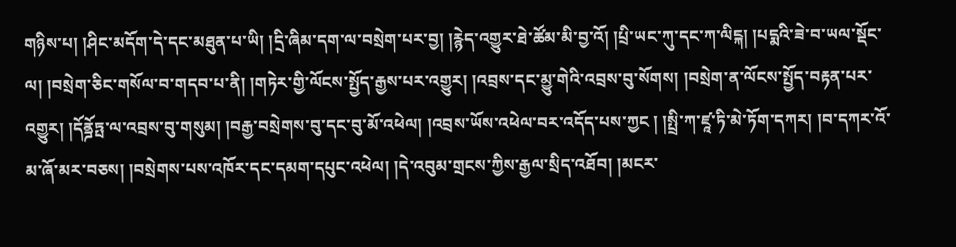གཉིས་པ། །ཤིང་མདོག་དེ་དང་མཐུན་པ་ཡི། །དྲི་ཞིམ་དག་ལ་བསྲེག་པར་བྱ། །རྙེད་འགྱུར་ཐེ་ཚོམ་མི་བྱ་འོ། །པྲི་ཡང་ཀུ་དང་ཀ་ལིངྐ། །པདྨའི་ཟེ་བ་ཡལ་སྡོང་ལ། །བསྲེག་ཅིང་གསོལ་བ་གདབ་པ་ནི། །གཏེར་གྱི་ལོངས་སྤྱོད་རྒྱས་པར་འགྱུར། །འབྲས་དང་མྱུ་གེའི་འབྲས་བུ་སོགས། །བསྲེག་ན་ལོངས་སྤྱོད་བརྟན་པར་འགྱུར། །དོནྜོཏྤ་ལ་འབྲས་བུ་གསུམ། །བརྒྱ་བསྲེགས་བུ་དང་བུ་མོ་འཕེལ། །འབྲས་ཡོས་འཕེལ་བར་འདོད་པས་ཀྱང ། །སྤྲི་ཀ་ཛཱ་ཏི་མེ་ཏོག་དཀར། །བ་དཀར་འོ་མ་ཞོ་མར་བཅས། །བསྲེགས་པས་འཁོར་དང་དམག་དཔུང་འཕེལ། །དེ་འབུམ་གྲངས་ཀྱིས་རྒྱལ་སྲིད་འཐོབ། །མངར་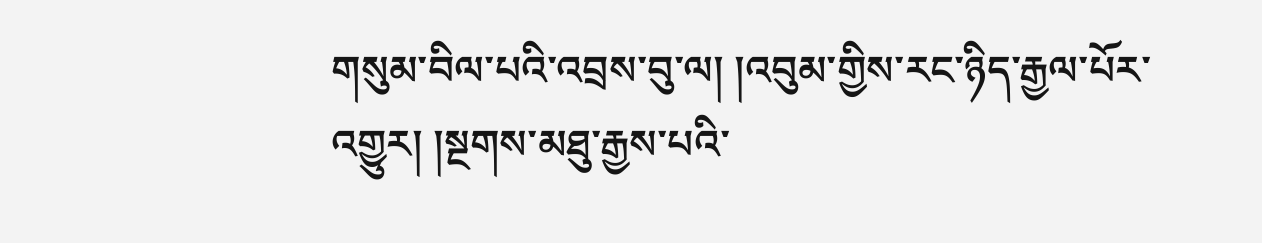གསུམ་བིལ་པའི་འབྲས་བུ་ལ། །འབུམ་གྱིས་རང་ཉིད་རྒྱལ་པོར་འགྱུར། །སྔགས་མཐུ་རྒྱས་པའི་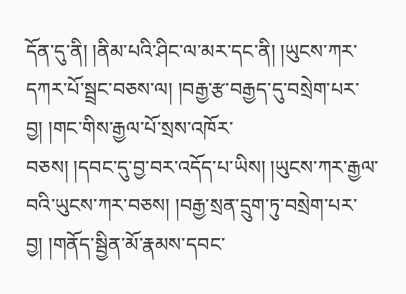དོན་དུ་ནི། །ནིམ་པའི་ཤིང་ལ་མར་དང་ནི། །ཡུངས་ཀར་དཀར་པོ་སྦྲང་བཅས་ལ། །བརྒྱ་རྩ་བརྒྱད་དུ་བསྲེག་པར་བྱ། །གང་གིས་རྒྱལ་པོ་སྲས་འཁོར་
བཅས། །དབང་དུ་བྱ་བར་འདོད་པ་ཡིས། །ཡུངས་ཀར་རྒྱལ་བའི་ཡུངས་ཀར་བཅས། །བརྒྱ་སྲན་དྲུག་ཏུ་བསྲེག་པར་བྱ། །གནོད་སྦྱིན་མོ་རྣམས་དབང་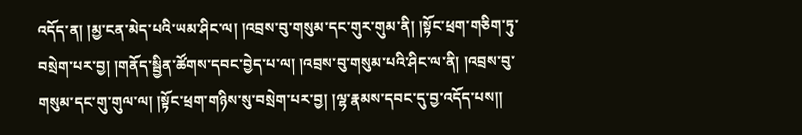འདོད་ན། །མྱ་ངན་མེད་པའི་ཡམ་ཤིང་ལ། །འབྲས་བུ་གསུམ་དང་གུར་གུམ་ནི། །སྟོང་ཕྲག་གཅིག་ཏུ་བསྲེག་པར་བྱ། །གནོད་སྦྱིན་ཚོགས་དབང་བྱེད་པ་ལ། །འབྲས་བུ་གསུམ་པའི་ཤིང་ལ་ནི། །འབྲས་བུ་གསུམ་དང་གུ་གུལ་ལ། །སྟོང་ཕྲག་གཉིས་སུ་བསྲེག་པར་བྱ། །ལྷ་རྣམས་དབང་དུ་བྱ་འདོད་པས།།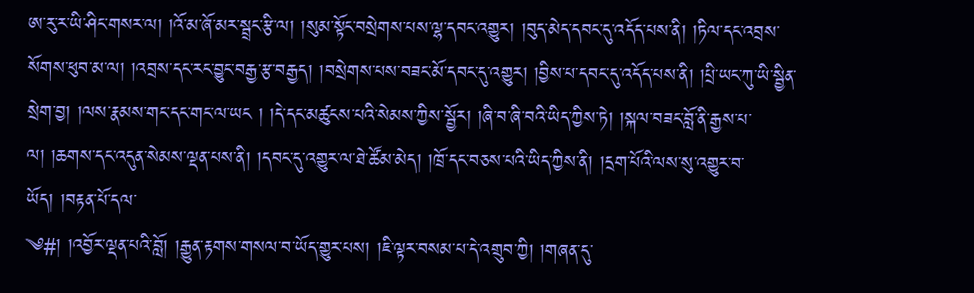ཨ་རུ་ར་ཡི་ཤིང་གསར་ལ། །འོ་མ་ཞོ་མར་སྦྲང་རྩི་ལ། །སུམ་སྟོང་བསྲེགས་པས་ལྷ་དབང་འགྱུར། །བུད་མེད་དབང་དུ་འདོད་པས་ནི། །ཏིལ་དང་འབྲས་སོགས་ཕུབ་མ་ལ། །འབྲས་དང་རང་བྱུང་བརྒྱ་རྩ་བརྒྱད། །བསྲེགས་པས་བཟང་མོ་དབང་དུ་འགྱུར། །བྱིས་པ་དབང་དུ་འདོད་པས་ནི། །པྲི་ཡང་ཀུ་ཡི་སྦྱིན་སྲེག་བྱ། །ལས་རྣམས་གང་དང་གང་ལ་ཡང ། །དེ་དང་མཚུངས་པའི་སེམས་ཀྱིས་སྦྱོར། །ཞི་བ་ཞི་བའི་ཡིད་ཀྱིས་ཏེ། །སྐལ་བཟང་བློ་ནི་རྒྱས་པ་ལ། །ཆགས་དང་འདུན་སེམས་ལྡན་པས་ནི། །དབང་དུ་འགྱུར་ལ་ཐེ་ཚོམ་མེད། །ཁྲོ་དང་བཅས་པའི་ཡིད་ཀྱིས་ནི། །དྲག་པོའི་ལས་སུ་འགྱུར་བ་ཡོད། །བརྟན་པོ་དལ་
༄#། །འབྱོར་ལྡན་པའི་བློ། །རྒྱུན་རྟགས་གསལ་བ་ཡོད་གྱུར་པས། །ཇི་ལྟར་བསམ་པ་དེ་འགྲུབ་ཀྱི། །གཞན་དུ་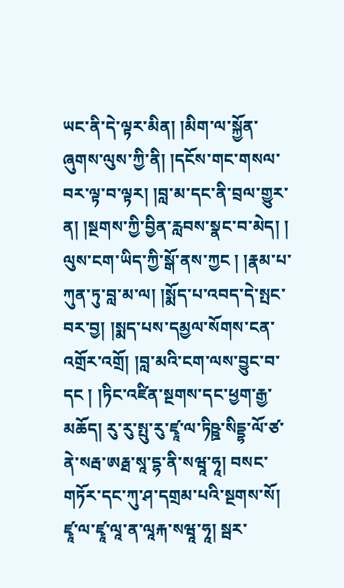ཡང་ནི་དེ་ལྟར་མིན། །མིག་ལ་སྐྱོན་ཞུགས་ལུས་ཀྱི་ནི། །དངོས་གང་གསལ་བར་ལྟ་བ་ལྟར། །བླ་མ་དང་ནི་བྲལ་གྱུར་ན། །སྔགས་ཀྱི་བྱིན་རླབས་སྣང་བ་མེད། ། ལུས་ངག་ཡིད་ཀྱི་སྒོ་ནས་ཀྱང ། །རྣམ་པ་ཀུན་ཏུ་བླ་མ་ལ། །སྨོད་པ་འབད་དེ་སྤང་བར་བྱ། །སྨད་པས་དམྱལ་སོགས་ངན་འགྲོར་འགྲོ། །བླ་མའི་ངག་ལས་བྱུང་བ་དང ། །ཏིང་འཛིན་སྔགས་དང་ཕྱག་རྒྱ་མཆོད། རུ་རུ་སྤུ་རུ་ཛྭཱ་ལ་ཏིཥྛ་སིདྡྷ་ལོ་ཙ་ནེ་སརྦ་ཨརྠ་སཱ་དྷ་ནི་སཝཱ་ཧཱ། བསང་གཏོར་དང་ཀུ་ཤ་དགྲམ་པའི་སྔགས་སོ། ཛྭཱ་ལ་ཛྭཱ་ལཱ་ན་ལཱརྐ་སཝཱ་ཧཱ། སྦར་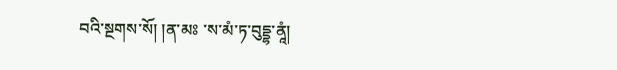བའི་སྔགས་སོ། །ན་མཿ ་ས་མཾ་ཏ་བུདྡྷ་ནཱཾ།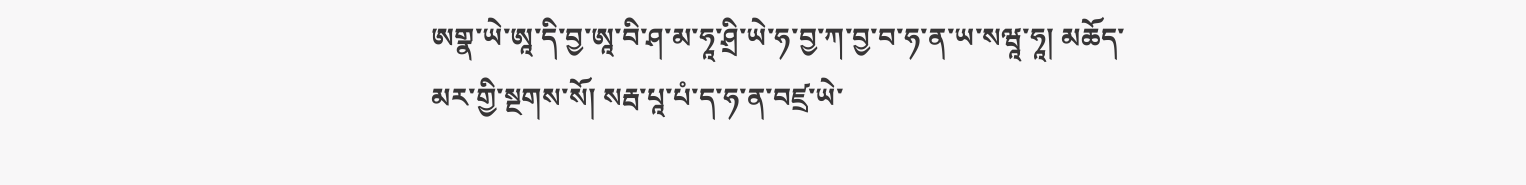ཨགྣ་ཡེ་ཨཱ་དི་བྱ་ཨཱ་བི་ཤ་མ་ཧཱ་ཤྲི་ཡེ་ཧ་བྱ་ཀ་བྱ་བ་ཧ་ན་ཡ་སཝཱ་ཧཱ། མཆོད་མར་གྱི་སྔགས་སོ། སརྦ་པཱ་པཾ་ད་ཧ་ན་བཛྲ་ཡེ་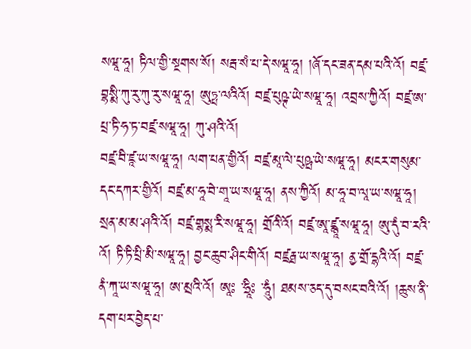སཝཱ་ཧཱ། ཏིལ་གྱི་སྔགས་སོ། སརྦ་སཾ་པ་དེ་སཝཱ་ཧཱ། །ཞོ་དང་ཟན་དམ་པའི་འོ། བཛྲ་བྷསྨི་ཀུ་རུ་ཀུ་རུ་སཝཱ་ཧཱ། ཨུཏྤ་ལའིའོ། བཛྲ་པུཥྚ་ཡེ་སཝཱ་ཧཱ། འབྲས་ཀྱིའོ། བཛྲ་ཨ་པྲ་ཏི་ཧ་ཏ་བཛྲ་སཝཱ་ཧཱ། ཀུ་ཤའི་འོ།
བཛྲ་བི་ཛཱ་ཡ་སཝཱ་ཧཱ། ལག་པན་གྱིའོ། བཛྲ་མཱ་ལེ་པུཥྤ་ཡེ་སཝཱ་ཧཱ། མངར་གསུམ་དང་དཀར་གྱིའོ། བཛྲ་མ་ཧཱ་བེ་གཱ་ཡ་སཝཱ་ཧཱ། ནས་ཀྱིའོ། མ་ཧཱ་བ་ལཱ་ཡ་སཝཱ་ཧཱ། སྲན་མ་མ་ཤའི་འོ། བཛྲ་གྷསྨ་རི་སཝཱ་ཧཱ། གྲོའི་འོ། བཛྲ་ཨཱ་ཛྙཱ་སཝཱ་ཧཱ། ཨུ་དུཾ་བ་རའི་འོ། ཏི་ཏི་པྲི་མི་སཝཱ་ཧཱ། བྱང་ཆུབ་ཤིང་གིའོ། བཛྲརྠ་ཡ་སཝཱ་ཧཱ། ནྱ་གྲོ་དྷའི་འོ། བཛྲ་ནཾ་ཀཱ་ཡ་སཝཱ་ཧཱ། ཨ་མྲའི་འོ། ཨཱཿ ་ཧྲཱིཿ ་ཧཱུཾ། ཐམས་ཅད་དུ་བསང་བའི་འོ། །ཆུས་ནི་དག་པར་བྱེད་པ་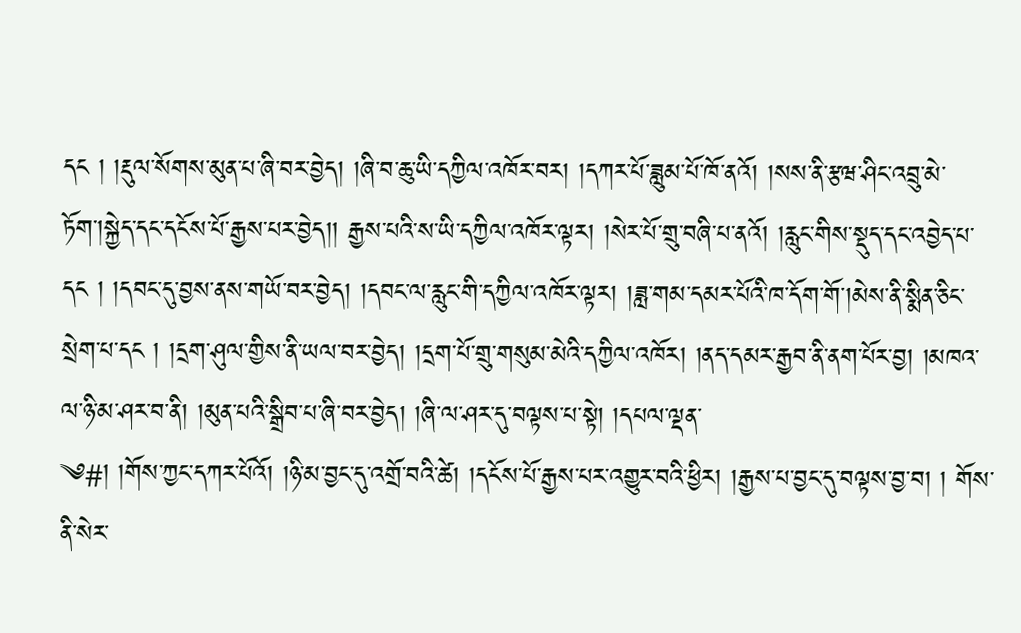དང ། །རྡུལ་སོགས་མུན་པ་ཞི་བར་བྱེད། །ཞི་བ་ཆུ་ཡི་དཀྱིལ་འཁོར་བར། །དཀར་པོ་ཟླུམ་པོ་ཁོ་ནའོ། །སས་ནི་རྩཝ་ཤིང་འབྲུ་མེ་ཏོག་།སྐྱེད་དང་དངོས་པོ་རྒྱས་པར་བྱེད།། རྒྱས་པའི་ས་ཡི་དཀྱིལ་འཁོར་ལྟར། །སེར་པོ་གྲུ་བཞི་པ་ནའོ། །རླུང་གིས་སྡུད་དང་འབྱེད་པ་དང ། །དབང་དུ་བྱས་ནས་གཡོ་བར་བྱེད། །དབང་ལ་རླུང་གི་དཀྱིལ་འཁོར་ལྟར། །ཟླ་གམ་དམར་པོའི་ཁ་དོག་གོ་།མེས་ནི་སྨིན་ཅིང་སྲེག་པ་དང ། །དྲག་ཤུལ་གྱིས་ནི་ཡལ་བར་བྱེད། །དྲག་པོ་གྲུ་གསུམ་མེའི་དཀྱིལ་འཁོར། །ནད་དམར་རྒྱབ་ནི་ནག་པོར་བྱ། །མཁའ་ལ་ཉི་མ་ཤར་བ་ནི། །མུན་པའི་སྒྲིབ་པ་ཞི་བར་བྱེད། །ཞི་ལ་ཤར་དུ་བལྟས་པ་སྟེ། །དཔལ་ལྡན་
༄#། །གོས་ཀྱང་དཀར་པོའོ། །ཉི་མ་བྱང་དུ་འགྲོ་བའི་ཚེ། །དངོས་པོ་རྒྱས་པར་འགྱུར་བའི་ཕྱིར། །རྒྱས་པ་བྱང་དུ་བལྟས་བྱ་བ། ། གོས་ནི་སེར་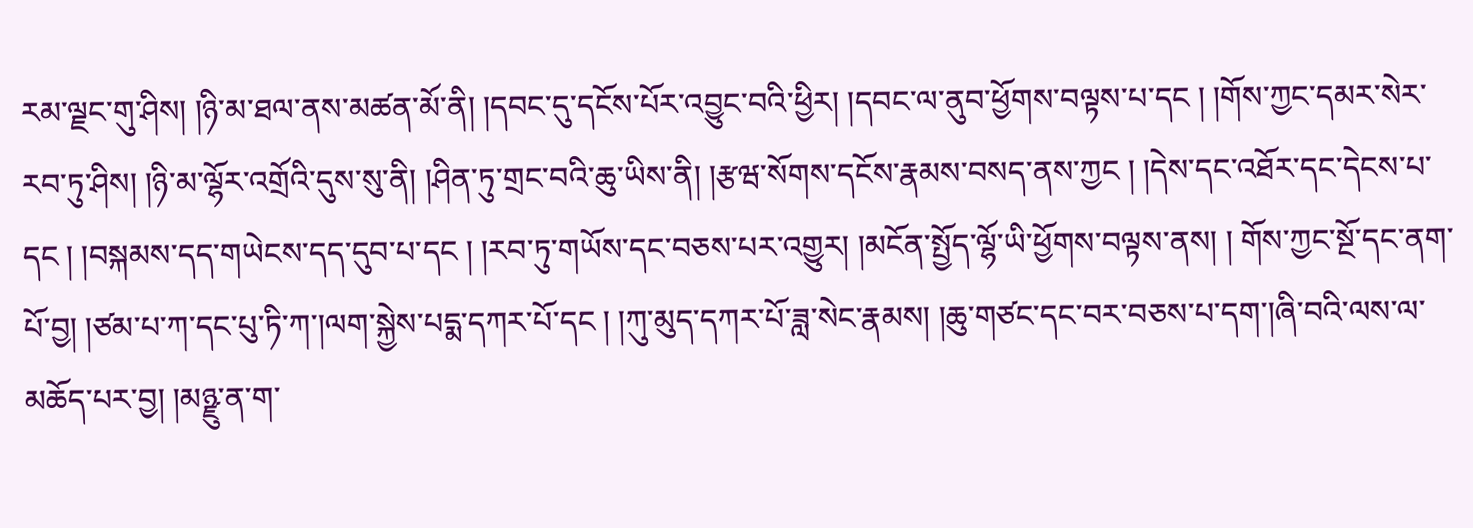རམ་ལྗང་གུ་ཤིས། །ཉི་མ་ཐལ་ནས་མཚན་མོ་ནི། །དབང་དུ་དངོས་པོར་འབྱུང་བའི་ཕྱིར། །དབང་ལ་ནུབ་ཕྱོགས་བལྟས་པ་དང ། །གོས་ཀྱང་དམར་སེར་རབ་ཏུ་ཤིས། །ཉི་མ་ལྷོར་འགྲོའི་དུས་སུ་ནི། །ཤིན་ཏུ་གྲང་བའི་ཆུ་ཡིས་ནི། །རྩཝ་སོགས་དངོས་རྣམས་བསད་ནས་ཀྱང ། །དེས་དང་འཐོར་དང་དེངས་པ་དང ། །བསྐམས་དད་གཡེངས་དད་དུབ་པ་དང ། །རབ་ཏུ་གཡོས་དང་བཅས་པར་འགྱུར། །མངོན་སྤྱོད་ལྷོ་ཡི་ཕྱོགས་བལྟས་ནས། ། གོས་ཀྱང་སྔོ་དང་ནག་པོ་བྱ། །ཙམ་པ་ཀ་དང་པུ་ཏི་ཀ་།ལག་སྐྱེས་པདྨ་དཀར་པོ་དང ། །ཀུ་མུད་དཀར་པོ་ཟླ་སེང་རྣམས། །ཆུ་གཙང་དང་བར་བཅས་པ་དག་།ཞི་བའི་ལས་ལ་མཆོད་པར་བྱ། །མཉྫུ་ན་ག་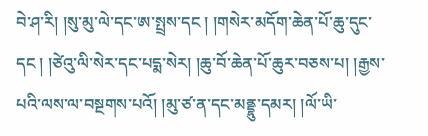བེ་ཤ་རི། །སུ་མུ་ལེ་དང་ཨ་སྤྲས་དང ། །གསེར་མདོག་ཆེན་པོ་ཆུ་དུང་དང ། །ཙེའུ་ལི་སེར་དང་པདྨ་སེར། །ཆུ་བོ་ཆེན་པོ་ཆུར་བཅས་པ། །རྒྱས་པའི་ལས་ལ་བསྔགས་པའོ། །མུ་ཙ་ན་དང་མནྡྷུ་དམར། །ལོ་ཡི་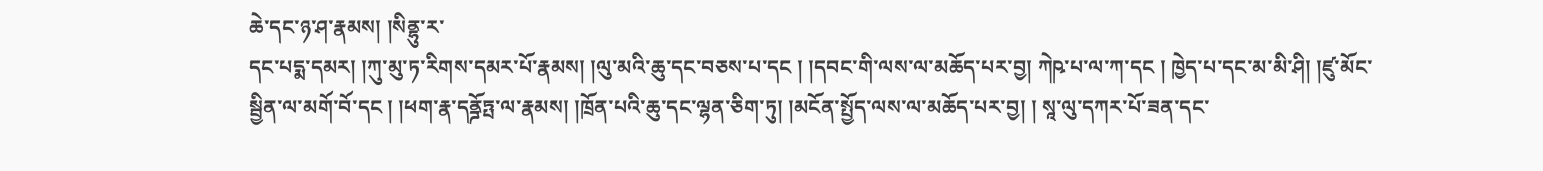ཆེ་དང་ཉ་ཤ་རྣམས། །སིནྷུ་ར་
དང་པདྨ་དམར། །ཀུ་མུ་ཏ་རིགས་དམར་པོ་རྣམས། །ལུ་མའི་ཆུ་དང་བཅས་པ་དང ། །དབང་གི་ལས་ལ་མཆོད་པར་བྱ། ཀེཥ་པ་ལ་ཀ་དང ། ཁྱེད་པ་དང་མ་མི་ཤི། །ཛུ་མོང་སྦྱིན་ལ་མགོ་བོ་དང ། །ཕག་རྣ་དནྜོཏྤ་ལ་རྣམས། །ཁྲོན་པའི་ཆུ་དང་ལྷན་ཅིག་ཏུ། །མངོན་སྤྱོད་ལས་ལ་མཆོད་པར་བྱ། ། སཱ་ལུ་དཀར་པོ་ཟན་དང་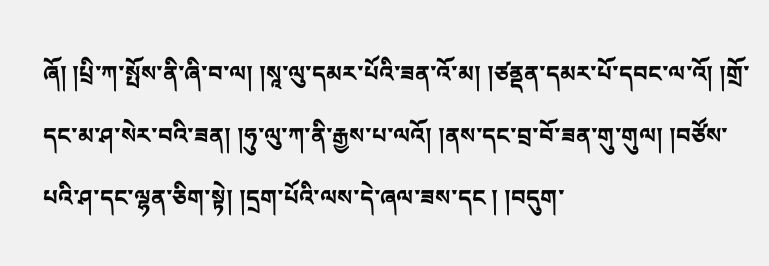ཞོ། །པྲི་ཀ་སྤོས་ནི་ཞི་བ་ལ། །སཱ་ལུ་དམར་པོའི་ཟན་འོ་མ། །ཙནྡན་དམར་པོ་དབང་ལ་འོ། །གྲོ་དང་མ་ཤ་སེར་བའི་ཟན། །ཧུ་ལུ་ཀ་ནི་རྒྱས་པ་ལའོ། །ནས་དང་བྲ་བོ་ཟན་གུ་གུལ། །བཙོས་པའི་ཤ་དང་ལྷན་ཅིག་སྟེ། །དྲག་པོའི་ལས་དེ་ཞལ་ཟས་དང ། །བདུག་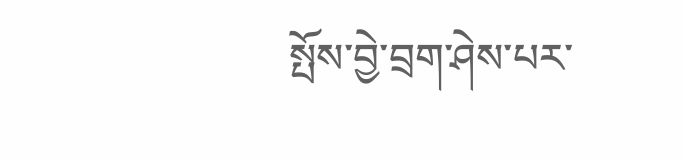སྤོས་བྱེ་བྲག་ཤེས་པར་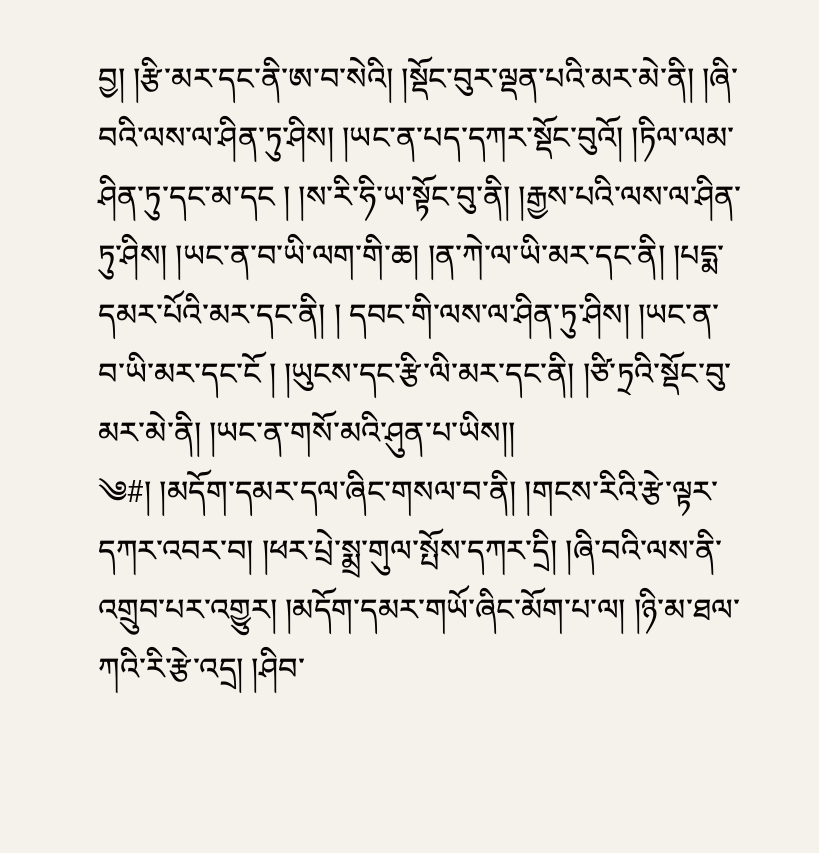བྱ། །རྩི་མར་དང་ནི་ཨ་བ་སེའི། །སྡོང་བུར་ལྡན་པའི་མར་མེ་ནི། །ཞི་བའི་ལས་ལ་ཤིན་ཏུ་ཤིས། །ཡང་ན་པད་དཀར་སྡོང་བུའོ། །ཏིལ་ལམ་ཤིན་ཏུ་དང་མ་དང ། །ས་རི་ཧི་ཡ་སྟོང་བུ་ནི། །རྒྱས་པའི་ལས་ལ་ཤིན་ཏུ་ཤིས། །ཡང་ན་བ་ཡི་ལག་གི་ཆ། །ན་ཀེ་ལ་ཡི་མར་དང་ནི། །པདྨ་དམར་པོའི་མར་དང་ནི། ། དབང་གི་ལས་ལ་ཤིན་ཏུ་ཤིས། །ཡང་ན་བ་ཡི་མར་དང་ངོ ། །ཡུངས་དང་རྩི་ལི་མར་དང་ནི། །ཙི་ཏྲའི་སྡོང་བུ་མར་མེ་ནི། །ཡང་ན་གསོ་མའི་ཤུན་པ་ཡིས།།
༄#། །མདོག་དམར་དལ་ཞིང་གསལ་བ་ནི། །གངས་རིའི་རྩེ་ལྟར་དཀར་འབར་བ། །ཕར་པྲེ་སྨྲ་གུལ་སྤོས་དཀར་དྲི། །ཞི་བའི་ལས་ནི་འགྲུབ་པར་འགྱུར། །མདོག་དམར་གཡོ་ཞིང་མོག་པ་ལ། །ཉི་མ་ཐལ་ཀའི་རི་རྩེ་འདྲ། །ཤིབ་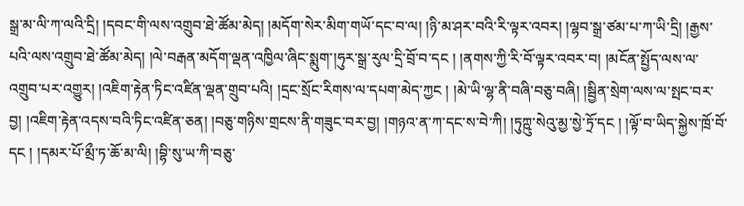སྒྲ་མ་ལི་ཀ་ལའི་དྲི། །དབང་གི་ལས་འགྲུབ་ཐེ་ཚོམ་མེད། །མདོག་སེར་མིག་གཡོ་དང་བ་ལ། །ཉི་མ་ཤར་བའི་རི་ལྟར་འབར། །ལྷབ་སྒྲ་ཙམ་པ་ཀ་ཡི་དྲི། །རྒྱས་པའི་ལས་འགྲུབ་ཐེ་ཚོམ་མེད། །ལེ་བརྒན་མདོག་ལྡན་འཁྱིལ་ཞིང་སྨུག་།ཧུར་སྒྲ་རུལ་དྲི་བྲོ་བ་དང ། །ནགས་ཀྱི་རི་བོ་ལྟར་འབར་བ། །མངོན་སྤྱོད་ལས་ལ་འགྲུབ་པར་འགྱུར། །འཇིག་རྟེན་ཏིང་འཛིན་ལྡན་གྲུབ་པའི། །དྲང་སྲོང་རིགས་ལ་དཔག་མེད་ཀྱང ། །མེ་ཡི་ལྷ་ནི་བཞི་བཅུ་བཞི། །སྦྱིན་སྲེག་ལས་ལ་སྤང་བར་བྱ། །འཇིག་རྟེན་འདས་བའི་ཏིང་འཛིན་ཅན། །བཅུ་གཉིས་གྲངས་ནི་གཟུང་བར་བྱ། །གཉའ་ན་ཀ་དང་ས་བེ་ཀི། །ཏུཀྵུ་སེའུ་མྱ་སྱེ་ཏྲོ་དང ། །ལྟོ་བ་ཡིད་སྐྱེས་ཁྲོ་བོ་དང ། །དམར་པོ་མྲྀ་ཏ་ཆོ་མ་ལི། །བྷི་སུ་ཡ་ཀི་བཅུ་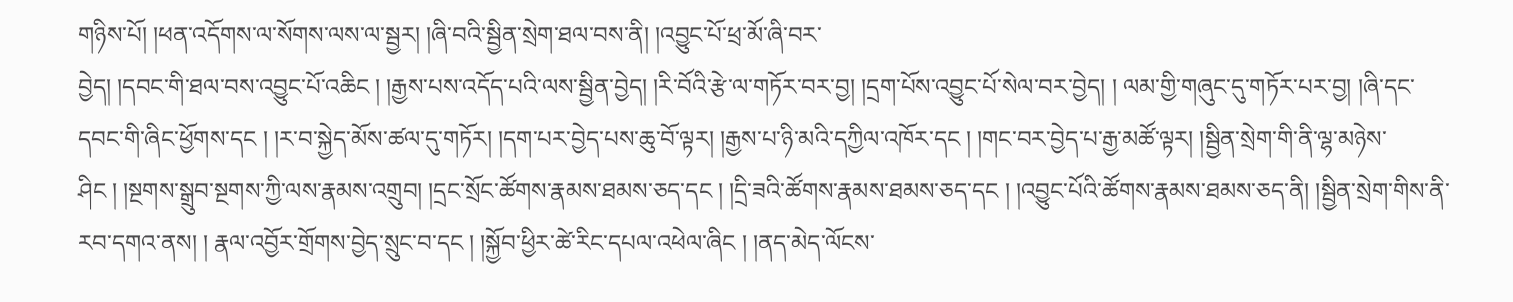གཉིས་པོ། །ཕན་འདོགས་ལ་སོགས་ལས་ལ་སྦྱར། །ཞི་བའི་སྦྱིན་སྲེག་ཐལ་བས་ནི། །འབྱུང་པོ་ཕྲ་མོ་ཞི་བར་
བྱེད། །དབང་གི་ཐལ་བས་འབྱུང་པོ་འཆིང ། །རྒྱས་པས་འདོད་པའི་ལས་སྦྱིན་བྱེད། །རི་བོའི་རྩེ་ལ་གཏོར་བར་བྱ། །དྲག་པོས་འབྱུང་པོ་སེལ་བར་བྱེད། ། ལམ་གྱི་གཞུང་དུ་གཏོར་པར་བྱ། །ཞི་དང་དབང་གི་ཞིང་ཕྱོགས་དང ། །ར་བ་སྐྱེད་མོས་ཚལ་དུ་གཏོར། །དག་པར་བྱེད་པས་ཆུ་བོ་ལྟར། །རྒྱས་པ་ཉི་མའི་དཀྱིལ་འཁོར་དང ། །གང་བར་བྱེད་པ་རྒྱ་མཚོ་ལྟར། །སྦྱིན་སྲེག་གི་ནི་ལྷ་མཉེས་ཤིང ། །སྔགས་སྒྲུབ་སྔགས་ཀྱི་ལས་རྣམས་འགྲུབ། །དྲང་སྲོང་ཚོགས་རྣམས་ཐམས་ཅད་དང ། །དྲི་ཟའི་ཚོགས་རྣམས་ཐམས་ཅད་དང ། །འབྱུང་པོའི་ཚོགས་རྣམས་ཐམས་ཅད་ནི། །སྦྱིན་སྲེག་གིས་ནི་རབ་དགའ་ནས། ། རྣལ་འབྱོར་གྲོགས་བྱེད་སྲུང་བ་དང ། །སྐྱོབ་ཕྱིར་ཚེ་རིང་དཔལ་འཕེལ་ཞིང ། །ནད་མེད་ལོངས་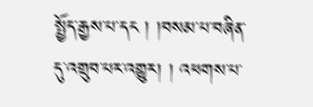སྤྱོད་རྒྱས་པ་དང ། །བསམ་པ་བཞིན་དུ་འགྲུབ་པར་འགྱུར། ། འཕགས་པ་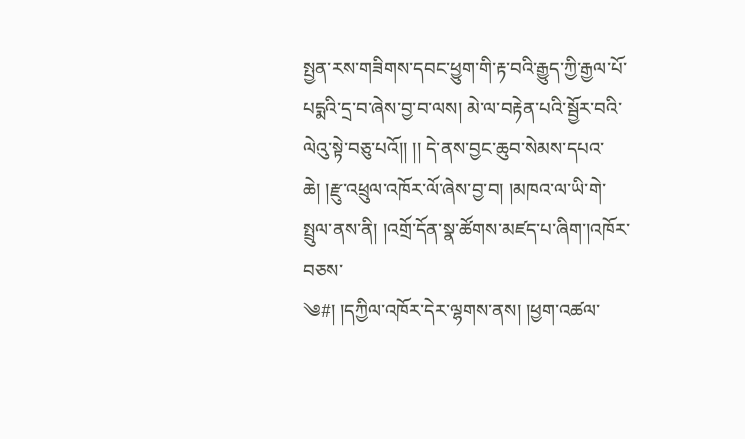སྤྱན་རས་གཟིགས་དབང་ཕྱུག་གི་རྟ་བའི་རྒྱུད་ཀྱི་རྒྱལ་པོ་པདྨའི་དྲ་བ་ཞེས་བྱ་བ་ལས། མེ་ལ་བརྟེན་པའི་སྦྱོར་བའི་ལེའུ་སྟེ་བཅུ་པའོ།། །། དེ་ནས་བྱང་ཆུབ་སེམས་དཔའ་ཆེ། །རྫུ་འཕྲུལ་འཁོར་ལོ་ཞེས་བྱ་བ། །མཁའ་ལ་ཡི་གེ་སྤྲུལ་ནས་ནི། །འགྲོ་དོན་སྣ་ཚོགས་མཛད་པ་ཞིག་།འཁོར་བཅས་
༄#། །དཀྱིལ་འཁོར་དེར་ལྷགས་ནས། །ཕྱག་འཚལ་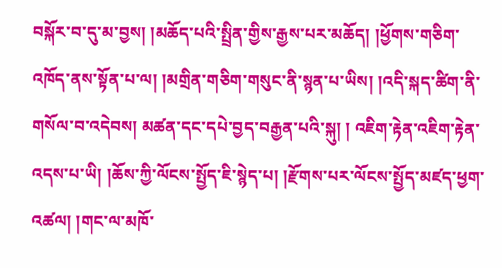བསྐོར་བ་དུ་མ་བྱས། །མཆོད་པའི་སྤྲིན་གྱིས་རྒྱས་པར་མཆོད། །ཕྱོགས་གཅིག་འཁོད་ནས་སྟོན་པ་ལ། །མགྲིན་གཅིག་གསུང་ནི་སྙན་པ་ཡིས། །འདི་སྐད་ཚིག་ནི་གསོལ་བ་འདེབས། མཚན་དང་དཔེ་བྱད་བརྒྱན་པའི་སྐུ། ། འཇིག་རྟེན་འཇིག་རྟེན་འདས་པ་ཡི། །ཆོས་ཀྱི་ལོངས་སྤྱོད་ཇི་སྙེད་པ། །རྫོགས་པར་ལོངས་སྤྱོད་མཛད་ཕྱག་འཚལ། །གང་ལ་མཁོ་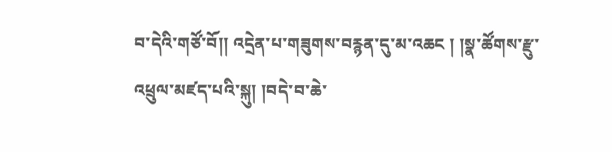བ་དེའི་གཙོ་བོ།། འདྲེན་པ་གཟུགས་བརྙན་དུ་མ་འཆང ། །སྣ་ཚོགས་རྫུ་འཕྲུལ་མཛད་པའི་སྐུ། །བདེ་བ་ཆེ་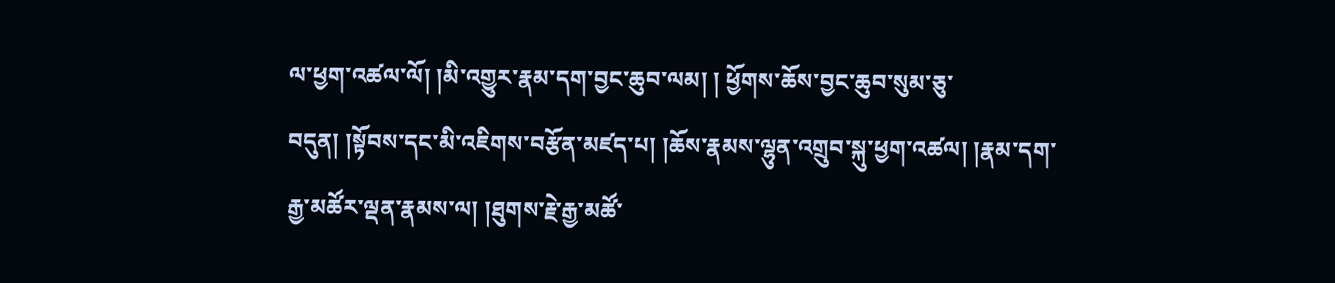ལ་ཕྱག་འཚལ་ལོ། །མི་འགྱུར་རྣམ་དག་བྱང་ཆུབ་ལམ། ། ཕྱོགས་ཆོས་བྱང་ཆུབ་སུམ་ཅུ་བདུན། །སྟོབས་དང་མི་འཇིགས་བརྩོན་མཛད་པ། །ཆོས་རྣམས་ལྷུན་འགྲུབ་སྐུ་ཕྱག་འཚལ། །རྣམ་དག་རྒྱ་མཚོར་ལྡན་རྣམས་ལ། །ཐུགས་རྗེ་རྒྱ་མཚོ་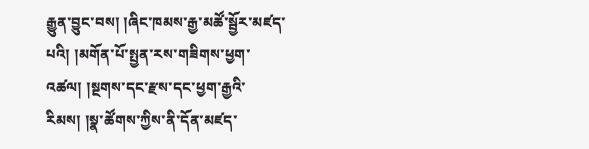རྒྱུན་བྱུང་བས། །ཞིང་ཁམས་རྒྱ་མཚོ་སྦྱོར་མཛད་པའི། །མགོན་པོ་སྤྱན་རས་གཟིགས་ཕྱག་འཚལ། །སྔགས་དང་རྫས་དང་ཕྱག་རྒྱའི་རིམས། །སྣ་ཚོགས་ཀྱིས་ནི་དོན་མཛད་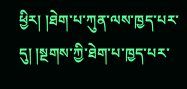ཕྱིར། །ཐེག་པ་ཀུན་ལས་ཁྱད་པར་དུ། །སྔགས་ཀྱི་ཐེག་པ་ཁྱད་པར་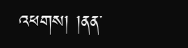འཕགས། །ནན་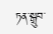ཏན་སྒྲུབ་